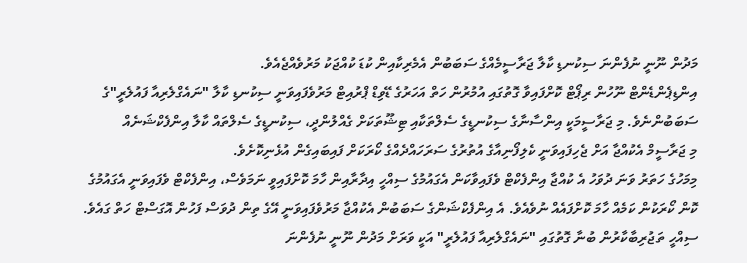މަދުން ނޫނީ ނުފެންނަ ސިކުނޑި ކާލާ ޖަރާސީމެއްގެ ސަބަބުން އެމެރިކާއިން ކުޑަ ކުއްޖަކު މަރުވެއްޖެއެވެ.
އިންޑިޕެންޑެންޓް ނޫހުން ރިޕޯޓް ކޮށްފައިވާ ގޮތުގައި އުމުރުން ހަތް އަހަރުގެ ޑޭވިޑް ޕްރުއިޓް މަރުވެފައިވަނީ ސިކުނޑި ކާލާ "ނައެގްލެރިއާ ފައުލެރީ"ގެ ސަބަބުންނެވެ. މި ޖަރާސީމަކީ އިންސާނާގެ ސިކުނޑީގެ ސެލްތަކާއި ޓިޝޫތަކަށް ގެއްލުންދީ، ސިކުނޑީގެ ސެލްތައް ކާލާ އިންފެކްޝަނެއް
މި ޖަރާސީމް އެކުއްޖާ އަށް ޖެހިފައިވަނީ ކެލިފޯނިއާގެ އުތުރުގެ ސަރަހައްދެއްގެ ކޯރަކަށް ފައިބައިގެން އުޅެނިކޮށެވެ.
މިމަހުގެ ހަތަރު ވަނަ ދުވަހު އެ ކުއްޖާ އިންފެކްޓް ވެފައިވާކަން އެގައުމުގެ ސިއްހީ އިދާރާއިން ހާމަ ކޮށްފައިވީ ނަމަވެސް، އިންފެކްޓް ވެފައިވަނީ އެގައުމުގެ ކޮން ކޯރަކުން ކަމެއް ހާމަ ކޮށްފައެއް ނުވެއެވެ. އެ އިންފެކްޝަންގެ ސަބަބުން އެކުއްޖާ މަރުވެފައިވަނީ އޭގެ ތިން ދުވަސް ފަހުން އޮގަސްޓް ހަތް ގައެވެ.
ސިއްހީ ތަޖުރިބާކާރުން ބުނާ ގޮތުގައި "ނައެގްލެރިއާ ފައުލެރީ" އަކީ ވަރަށް މަދުން ނޫނީ ނުފެންނަ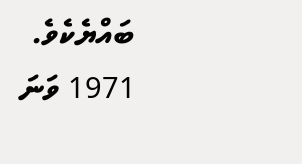ބައްޔެކެވެ. 1971 ވަނަ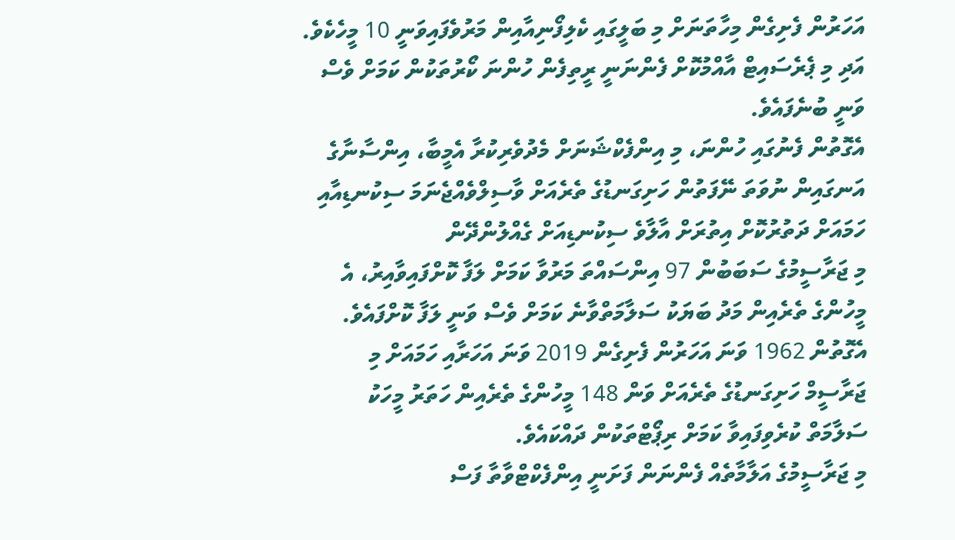އަހަރުން ފެށިގެން މިހާތަނަށް މި ބަލީގައި ކެލިފޯނިއާއިން މަރުވެފައިވަނީ 10 މީހެކެވެ. އަދި މި ޕެރެސައިޓް އާއްމުކޮށް ފެންނަނީ ރީތިފެން ހުންނަ ކޯރުތަކުން ކަމަށް ވެސް ވަނީ ބުނެފައެވެ.
އެގޮތުން ފެނުގައި ހުންނަ، މި އިންފެކްޝަނަށް މެދުވެރިކުރާ އެމީބާ، އިންސާނާގެ އަނގައިން ނުވަތަ ނޭފަތުން ހަށިގަނޑުގެ ތެރެއަށް ވާސިލްވެއްޖެނަމަ ސިކުނޑިއާއި ހަމައަށް ދަތުރުކޮށް އިތުރަށް އާލާވެ ސިކުނޑިއަށް ގެއްލުންދޭން
މި ޖަރާސީމުގެ ސަބަބުން 97 އިންސައްތަ މަރުވާ ކަމަށް ލަފާ ކޮށްފައިވާއިރު، އެ މީހުންގެ ތެރެއިން މަދު ބަޔަކު ސަލާމަތްވާނެ ކަމަށް ވެސް ވަނީ ލަފާ ކޮށްފައެވެ. އެގޮތުން 1962 ވަނަ އަހަރުން ފެށިގެން 2019 ވަނަ އަހަރާއި ހަމައަށް މި ޖަރާސީމް ހަށިގަނޑުގެ ތެރެއަށް ވަން 148 މީހުންގެ ތެރެއިން ހަތަރު މީހަކު ސަލާމަތް ކުރެވިފައިވާ ކަމަށް ރިޕޯޓްތަކުން ދައްކައެވެ.
މި ޖަރާސީމުގެ އަލާމާތެއް ފެންނަން ފަށަނީ އިންފެކްޓްވާތާ ފަސް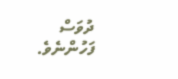ދުވަސް ފަހުންނެވެ.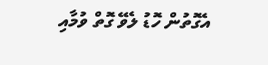އެގޮތުން ހޮޑު ލެވޭ ގޮތް ވުމާއި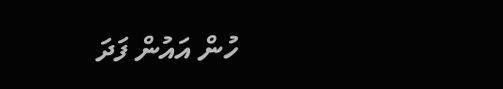ހުން އައުން ފަދަ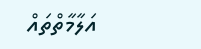އަލާމާތްތައް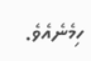ހިމެނެއެވެ.